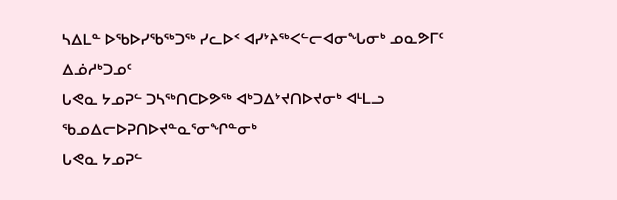ᓴᐃᒪᓐ ᐅᖃᐅᓯᖃᖅᑐᖅ ᓯᓚᐅᑉ ᐊᓯᔾᔨᖅᐸᓪᓕᐊᓂᖓᓂᒃ ᓄᓇᕗᒥᑦ ᐃᓅᓱᒃᑐᓄᑦ
ᒐᕙᓇ ᔭᓄᕈᓪ ᑐᓴᖅᑎᑕᐅᕗᖅ ᐊᒃᑐᐃᔾᔪᑎᐅᔪᓂᒃ ᐊᒻᒪᓗ ᖃᓄᐃᓕᐅᕈᑎᐅᔪᓐᓇᕐᓂᖏᓐᓂᒃ
ᒐᕙᓇ ᔭᓄᕈᓪ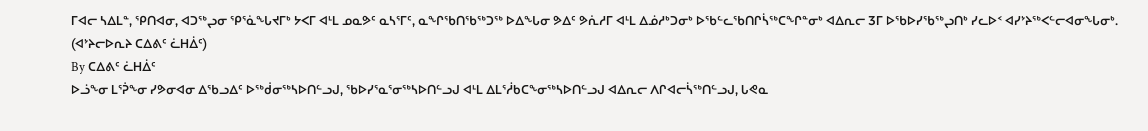ᒥᐊᓕ ᓴᐃᒪᓐ, ᕿᑎᐊᓂ, ᐊᑐᖅᖢᓂ ᕿᕐᓈᖓᔪᒥᒃ ᔭᐸᒥ ᐊᒻᒪ ᓄᓇᕗᑦ ᓇᓴᕐᒥᑦ, ᓇᖏᖃᑎᖃᖅᑐᖅ ᐅᐃᖓᓂ ᕗᐃᑦ ᕗᕇᓱᒥ ᐊᒻᒪ ᐃᓅᓱᒃᑐᓂᒃ ᐅᖃᓪᓚᖃᑎᒋᓵᖅᑕᖏᓐᓂᒃ ᐊᐃᕆᓕ 3ᒥ ᐅᖃᐅᓯᖃᖅᖢᑎᒃ ᓯᓚᐅᑉ ᐊᓯᔾᔨᖅᐸᓪᓕᐊᓂᖓᓂᒃ. (ᐊᔾᔨᓕᐅᕆᔨ ᑕᐃᕕᑦ ᓛᕼᐄᑦ)
By ᑕᐃᕕᑦ ᓛᕼᐄᑦ
ᐅᓘᖕᓂ ᒪᕐᕉᖕᓂ ᓯᕗᓂᐊᓂ ᐃᖃᓗᐃᑦ ᐅᖅᑰᓂᖅᓴᐅᑎᓪᓗᒍ, ᖃᐅᓯᕐᓇᕐᓂᖅᓴᐅᑎᓪᓗᒍ ᐊᒻᒪ ᐃᒪᕐᓲᑲᑕᖕᓂᖅᓴᐅᑎᓪᓗᒍ ᐊᐃᕆᓕ ᐱᒋᐊᓕᓵᖅᑎᓪᓗᒍ, ᒐᕙᓇ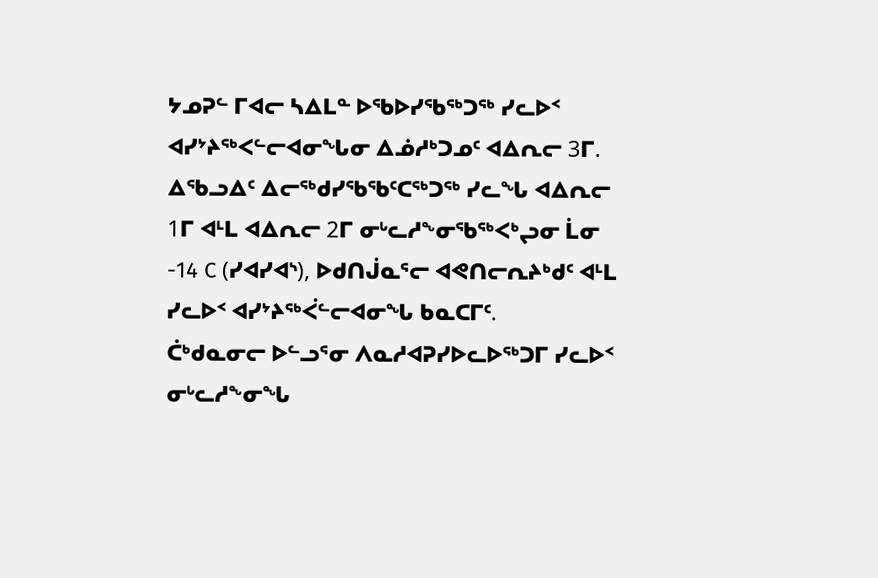ᔭᓄᕈᓪ ᒥᐊᓕ ᓴᐃᒪᓐ ᐅᖃᐅᓯᖃᖅᑐᖅ ᓯᓚᐅᑉ ᐊᓯᔾᔨᖅᐸᓪᓕᐊᓂᖓᓂ ᐃᓅᓱᒃᑐᓄᑦ ᐊᐃᕆᓕ 3ᒥ.
ᐃᖃᓗᐃᑦ ᐃᓕᖅᑯᓯᖃᖃᑦᑕᖅᑐᖅ ᓯᓚᖓ ᐊᐃᕆᓕ 1ᒥ ᐊᒻᒪ ᐊᐃᕆᓕ 2ᒥ ᓂᒡᓚᓱᖕᓂᖃᖅᐸᒃᖢᓂ ᒫᓂ -14 C (ᓯᐊᓯᐊᔅ), ᐅᑯᑎᒎᓇᕐᓕ ᐊᕙᑎᓕᕆᔨᒃᑯᑦ ᐊᒻᒪ ᓯᓚᐅᑉ ᐊᓯᔾᔨᖅᐹᓪᓕᐊᓂᖓ ᑲᓇᑕᒥᑦ.
ᑖᒃᑯᓇᓂᓕ ᐅᓪᓗᕐᓂ ᐱᓇᓱᐊᕈᓯᐅᓚᐅᖅᑐᒥ ᓯᓚᐅᑉ ᓂᒡᓚᓱᖕᓂᖓ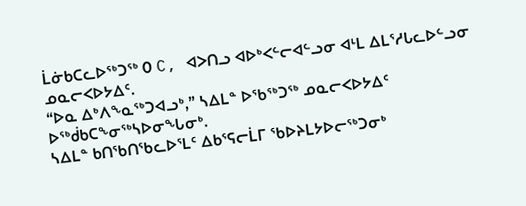ᒫᓃᑲᑕᓚᐅᖅᑐᖅ 0 C, ᐊᐳᑎᓗ ᐊᐅᒃᐸᓪᓕᐊᓪᓗᓂ ᐊᒻᒪ ᐃᒪᕐᓱᒐᓚᐅᓪᓗᓂ ᓄᓇᓕᐸᐅᔭᐃᑦ.
“ᐅᓇ ᐃᒃᐱᖕᓇᖅᑐᐊᓗᒃ,” ᓴᐃᒪᓐ ᐅᖃᖅᑐᖅ ᓄᓇᓕᐸᐅᔭᐃᑦ ᐅᖅᑰᑲᑕᖕᓂᖅᓴᐅᓂᖓᓂᒃ.
ᓴᐃᒪᓐ ᑲᑎᖃᑎᖃᓚᐅᕐᒪᑦ ᐃᑲᕐᕋᓕᒫᒥ ᖃᐅᔨᒪᔭᐅᓕᖅᑐᓂᒃ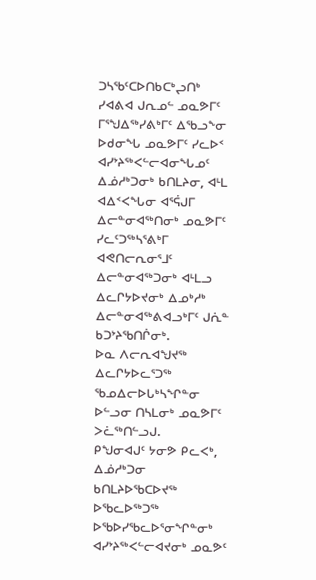ᑐᓴᖃᑦᑕᐅᑎᑲᑕᒃᖢᑎᒃ ᓯᐊᕕᐊ ᒍᕆᓄᓪ ᓄᓇᕗᒥᑦ ᒥᕐᖑᐃᖅᓯᕕᒃᒥᑦ ᐃᖃᓗᖕᓂ ᐅᑯᓂᖓ ᓄᓇᕗᒥᑦ ᓯᓚᐅᑉ ᐊᓯᔾᔨᖅᐸᓪᓕᐊᓂᖓᓄᑦ ᐃᓅᓱᒃᑐᓂᒃ ᑲᑎᒪᔨᓂ, ᐊᒻᒪ ᐊᐃᑉᐸᖓᓂ ᐊᕐᕌᒍᒥ ᐃᓕᓐᓂᐊᖅᑎᓂᒃ ᓄᓇᕗᒥᑦ ᓯᓚᑦᑐᖅᓴᕐᕕᒃᒥ ᐊᕙᑎᓕᕆᓂᕐᒧᑦ ᐃᓕᓐᓂᐊᖅᑐᓂᒃ ᐊᒻᒪᓗ ᐃᓚᒋᔭᐅᔪᓂᒃ ᐃᓄᒃᓱᒃ ᐃᓕᓐᓂᐊᖅᕕᐊᓗᒃᒥᑦ ᒍᕇᓐ ᑲᑐᔾᔨᖃᑎᒌᓂᒃ.
ᐅᓇ ᐱᓕᕆᐊᖑᔪᖅ ᐃᓚᒋᔭᐅᓚᕐᑐᖅ ᖃᓄᐃᓕᐅᒐᒃᓴᖏᓐᓂ ᐅᓪᓗᓂ ᑎᓴᒪᓂᒃ ᓄᓇᕗᒥᑦ ᐳᓛᖅᑎᓪᓗᒍ.
ᑭᖑᓂᐊᒍᑦ ᔭᓂᕗ ᑭᓚᐸᒃ, ᐃᓅᓱᒃᑐᓂ ᑲᑎᒪᔨᐅᖃᑕᐅᔪᖅ ᐅᖃᓚᐅᖅᑐᖅ ᐅᖃᐅᓯᖃᓚᐅᕐᓂᖏᓐᓂᒃ ᐊᓯᔾᔨᖅᐸᓪᓕᐊᔪᓂᒃ ᓄᓇᕗᑦ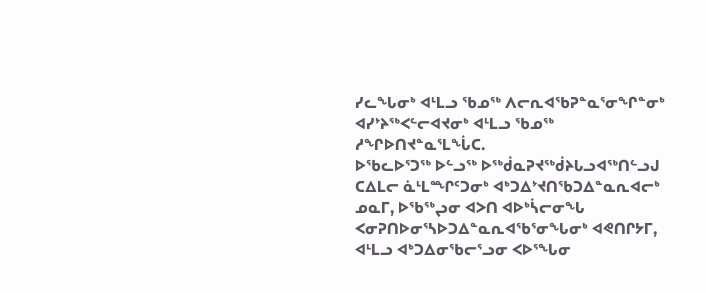ᓯᓚᖓᓂᒃ ᐊᒻᒪᓗ ᖃᓄᖅ ᐱᓕᕆᐊᖃᕈᓐᓇᕐᓂᖏᓐᓂᒃ ᐊᓯᔾᔨᖅᐸᓪᓕᐊᔪᓂᒃ ᐊᒻᒪᓗ ᖃᓄᖅ ᓱᖏᐅᑎᔪᓐᓇᕐᒪᖔᑕ.
ᐅᖃᓚᐅᕐᑐᖅ ᐅᓪᓗᖅ ᐅᖅᑰᓇᕈᔪᖅᑰᔨᒐᓗᐊᖅᑎᓪᓗᒍ ᑕᐃᒪᓕ ᓈᒻᒪᙱᑦᑐᓂᒃ ᐊᒃᑐᐃᔾᔪᑎᖃᑐᐃᓐᓇᕆᐊᓕᒃ ᓄᓇᒥ, ᐅᖃᖅᖢᓂ ᐊᐳᑎ ᐊᐅᒃᓵᓕᓂᖓ ᐸᓂᕈᑎᐅᓂᕐᓴᐅᑐᐃᓐᓇᕆᐊᖃᕐᓂᖓᓂᒃ ᐊᕙᑎᒋᔭᒥ, ᐊᒻᒪᓗ ᐊᒃᑐᐃᓂᖃᓕᕐᓗᓂ ᐸᐅᕐᖓᓂ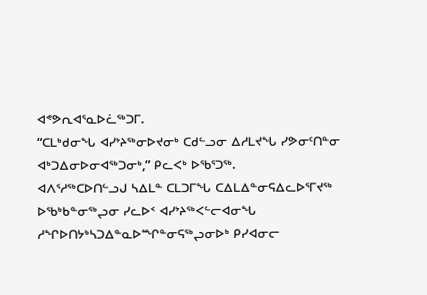ᐊᕝᕗᕆᐊᕐᓇᐅᓛᖅᑐᒥ.
“ᑕᒪᒃᑯᓂᖓ ᐊᓯᔾᔨᖅᓂᐅᔪᓂᒃ ᑕᑯᓪᓗᓂ ᐃᓱᒪᔪᖓ ᓯᕗᓂᑦᑎᓐᓂ ᐊᒃᑐᐃᓂᐅᓂᐊᖅᑐᓂᒃ,” ᑭᓚᐸᒃ ᐅᖃᕐᑐᖅ.
ᐊᐱᕐᓱᖅᑕᐅᑎᓪᓗᒍ ᓴᐃᒪᓐ ᑕᒪᑐᒥᖓ ᑕᐃᒪᐃᓐᓂᕋᐃᓚᐅᕐᒥᔪᖅ ᐅᖃᒃᑲᓐᓂᖅᖢᓂ ᓯᓚᐅᑉ ᐊᓯᔾᔨᖅᐸᓪᓕᐊᓂᖓ ᓱᖏᐅᑎᔭᒃᓴᑐᐃᓐᓇᐅᙱᓐᓂᕋᖅᖢᓂᐅᒃ ᑭᓯᐊᓂᓕ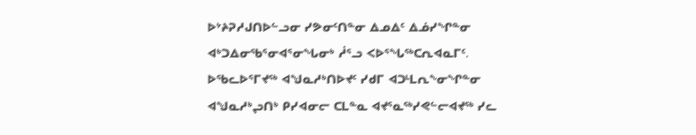ᐅᔾᔨᕈᓱᒍᑎᐅᓪᓗᓂ ᓯᕗᓂᑦᑎᓐᓂ ᐃᓄᐃᑦ ᐃᓅᓯᖏᓐᓂ ᐊᒃᑐᐃᓂᖃᕐᓂᐊᕐᓂᖓᓂᒃ ᓲᕐᓗ ᐸᐅᕐᖓᖅᑕᕆᐊᓇᒥᑦ.
ᐅᖃᓚᐅᕐᒥᔪᖅ ᐊᖑᓇᓱᒃᑎᐅᔪᑦ ᓯᑯᒥ ᐊᑐᒻᒪᕆᖕᓂᖏᓐᓂ ᐊᖑᓇᓱᒃᖢᑎᒃ ᑭᓯᐊᓂᓕ ᑕᒪᓐᓇ ᐊᔪᕐᓇᖅᓯᕙᓪᓕᐊᔪᖅ ᓯᓚ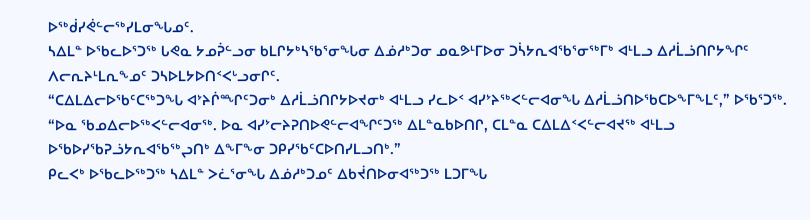ᐅᖅᑰᓯᕚᓪᓕᖅᓯᒪᓂᖓᓄᑦ.
ᓴᐃᒪᓐ ᐅᖃᓚᐅᕐᑐᖅ ᒐᕙᓇ ᔭᓄᕉᓪᓗᓂ ᑲᒪᒋᔭᒃᓴᖃᕐᓂᖓᓂ ᐃᓅᓱᒃᑐᓂ ᓄᓇᕗᒻᒥᐅᓂ ᑐᓵᔭᕆᐊᖃᕐᓂᖅᒥᒃ ᐊᒻᒪᓗ ᐃᓱᒫᓘᑎᒋᔭᖏᑦ ᐱᓕᕆᔨᒻᒪᕆᖕᓄᑦ ᑐᓴᐅᒪᔭᐅᑎᑉᐸᒡᓗᓂᒋᑦ.
“ᑕᐃᒪᐃᓕᐅᖃᑦᑕᖅᑐᖓ ᐊᔾᔨᒌᙱᑦᑐᓂᒃ ᐃᓱᒫᓘᑎᒋᔭᐅᔪᓂᒃ ᐊᒻᒪᓗ ᓯᓚᐅᑉ ᐊᓯᔾᔨᖅᐸᓪᓕᐊᓂᖓ ᐃᓱᒫᓘᑎᐅᖃᑕᐅᖕᒥᖕᒪᑦ,” ᐅᖃᕐᑐᖅ.
“ᐅᓇ ᖃᓄᐃᓕᐅᖅᐸᓪᓕᐊᓂᖅ. ᐅᓇ ᐊᓯᔾᓕᔨᕈᑎᐅᕙᓪᓕᐊᖏᑦᑐᖅ ᐃᒪᓐᓇᑲᐅᑎᒋ, ᑕᒪᓐᓇ ᑕᐃᒪᐃᑉᐸᓪᓕᐊᔪᖅ ᐊᒻᒪᓗ ᐅᖃᐅᓯᖃᕈᓘᔭᕆᐊᖃᖅᖢᑎᒃ ᐃᖕᒥᖕᓂ ᑐᑭᓯᖃᑦᑕᐅᑎᓯᒪᓗᑎᒃ.”
ᑭᓚᐸᒃ ᐅᖃᓚᐅᖅᑐᖅ ᓴᐃᒪᓐ ᐳᓛᕐᓂᖓ ᐃᓅᓱᒃᑐᓄᑦ ᐃᑲᔫᑎᐅᓂᐊᖅᑐᖅ ᒪᑐᒥᖓ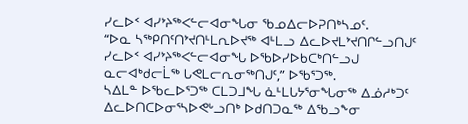ᓯᓚᐅᑉ ᐊᓯᔾᔨᖅᐸᓪᓕᐊᓂᖓᓂ ᖃᓄᐃᓕᐅᕈᑎᒃᓴᓄᑦ.
“ᐅᓇ ᓴᖅᑭᑎᑦᑎᔾᔪᑎᒻᒪᕆᐅᔪᖅ ᐊᒻᒪᓗ ᐃᓚᐅᔪᒪᔾᔪᑎᒋᓪᓗᑎᒍᑦ ᓯᓚᐅᑉ ᐊᓯᔾᔨᖅᐸᓪᓕᐊᓂᖓ ᐅᖃᐅᓯᐅᑲᑕᒃᑎᓪᓗᒍ ᓇᓕᐊᒃᑯᓕᒫᖅ ᒐᕙᒪᓕᕆᓂᖅᑎᒍᑦ,” ᐅᖃᕐᑐᖅ.
ᓴᐃᒪᓐ ᐅᖃᓚᐅᕐᑐᖅ ᑕᒪᑐᒧᖓ ᓈᒻᒪᒐᔭᕐᓂᖓᓂᖅ ᐃᓅᓱᒃᑐᑦ ᐃᓚᐅᑎᑕᐅᓂᕐᓴᐅᕙᒡᓗᑎᒃ ᐅᑯᑎᑐᓇᖅ ᐃᖃᓗᖕᓂ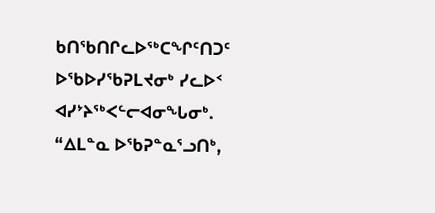ᑲᑎᖃᑎᒋᓚᐅᖅᑕᖏᑦᑎᑐᑦ ᐅᖃᐅᓯᖃᕈᒪᔪᓂᒃ ᓯᓚᐅᑉ ᐊᓯᔾᔨᖅᐸᓪᓕᐊᓂᖓᓂᒃ.
“ᐃᒪᓐᓇ ᐅᖃᕈᓐᓇᕐᓗᑎᒃ,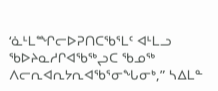‘ᓈᒻᒪᙱᓕᐅᕈᑎᑕᖃᕐᒪᑦ ᐊᒻᒪᓗ ᖃᐅᔨᓇᓱᒋᐊᖃᖅᖢᑕ ᖃᓄᖅ ᐱᓕᕆᐊᕆᔭᕆᐊᖃᕐᓂᖓᓂᒃ,” ᓴᐃᒪᓐ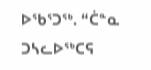ᐅᖃᕐᑐᖅ. “ᑖᓐᓇ ᑐᓴᓚᐅᖅᑕᕋ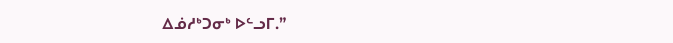ᐃᓅᓱᒃᑐᓂᒃ ᐅᓪᓗᒥ.”